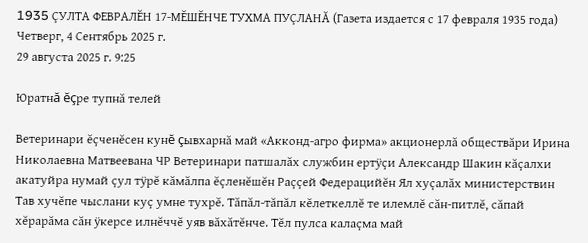1935 ÇУЛТА ФЕВРАЛĔН 17-МĔШĔНЧЕ ТУХМА ПУÇЛАНĂ (Газета издается с 17 февраля 1935 года)
Четверг, 4 Сентябрь 2025 г.
29 августа 2025 г. 9:25

Юратнă ĕçре тупнă телей

Ветеринари ĕçченĕсен кунĕ çывхарнă май «Акконд-агро фирма» акционерлă обществăри Ирина Николаевна Матвеевана ЧР Ветеринари патшалăх службин ертÿçи Александр Шакин кăçалхи акатуйра нумай çул тÿрĕ кăмăлпа ĕçленĕшĕн Раççей Федерацийĕн Ял хуçалăх министерствин Тав хучĕпе чыслани куç умне тухрĕ. Тăпăл-тăпăл кĕлеткеллĕ те илемлĕ сăн-питлĕ, сăпай хĕрарăма сăн ÿкерсе илнĕччĕ уяв вăхăтĕнче. Тĕл пулса калаçма май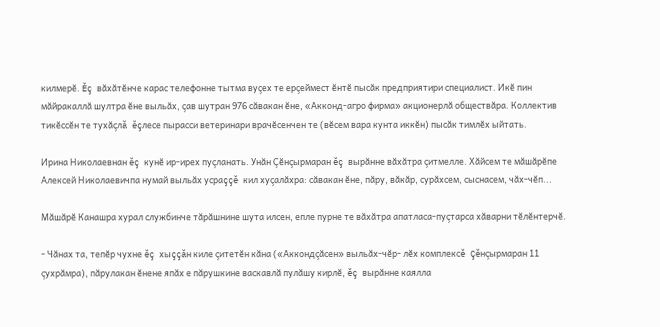килмерĕ. Ĕç вăхăтĕнче карас телефонне тытма вуçех те ерçеймест ĕнтĕ пысăк предприятири специалист. Икĕ пин мăйракаллă шултра ĕне выльăх, çав шутран 976 сăвакан ĕне, «Акконд-агро фирма» акционерлă обществăра. Коллектив тикĕссĕн те тухăçлă ĕçлесе пырасси ветеринари врачĕсенчен те (вĕсем вара кунта иккĕн) пысăк тимлĕх ыйтать.

Ирина Николаевнан ĕç кунĕ ир-ирех пуçланать. Унăн Çĕнçырмаран ĕç вырăнне вăхăтра çитмелле. Хăйсем те мăшăрĕпе Алексей Николаевичпа нумай выльăх усраççĕ кил хуçалăхра: сăвакан ĕне, пăру, вăкăр, сурăхсем, сыснасем, чăх-чĕп...

Мăшăрĕ Канашра хурал службинче тăрăшнине шута илсен, епле пурне те вăхăтра апатласа-пуçтарса хăварни тĕлĕнтерчĕ.

- Чăнах та, тепĕр чухне ĕç хыççăн киле çитетĕн кăна («Аккондçăсен» выльăх-чĕр- лĕх комплексĕ Çĕнçырмаран 11 çухрăмра), пăрулакан ĕнене япăх е пăрушкине васкавлă пулăшу кирлĕ, ĕç вырăнне каялла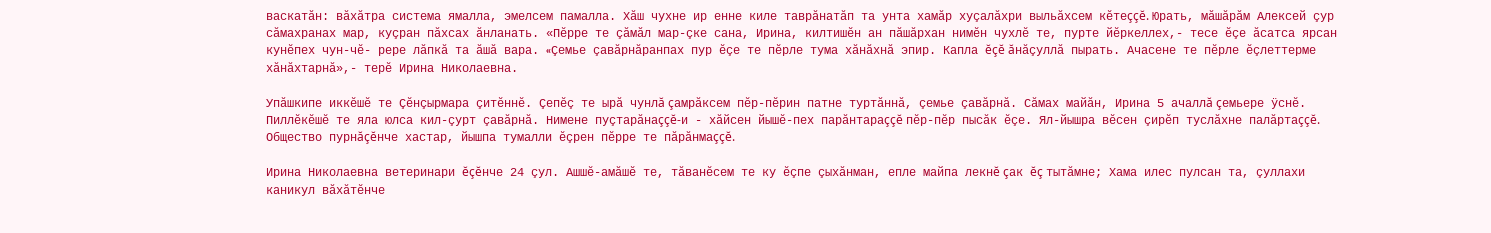васкатăн: вăхăтра система ямалла, эмелсем памалла. Хăш чухне ир енне киле таврăнатăп та унта хамăр хуçалăхри выльăхсем кĕтеççĕ. Юрать, мăшăрăм Алексей çур сăмахранах мар, куçран пăхсах ăнланать. «Пĕрре те çăмăл мар-çке сана, Ирина, килтишĕн ан пăшăрхан нимĕн чухлĕ те, пурте йĕркеллех,- тесе ĕçе ăсатса ярсан кунĕпех чун-чĕ- рере лăпкă та ăшă вара. «Çемье çавăрнăранпах пур ĕçе те пĕрле тума хăнăхнă эпир. Капла ĕçĕ ăнăçуллă пырать. Ачасене те пĕрле ĕçлеттерме хăнăхтарнă»,- терĕ Ирина Николаевна.

Упăшкипе иккĕшĕ те Çĕнçырмара çитĕннĕ. Çепĕç те ырă чунлă çамрăксем пĕр-пĕрин патне туртăннă, çемье çавăрнă. Сăмах майăн, Ирина 5 ачаллă çемьере ÿснĕ. Пиллĕкĕшĕ те яла юлса кил-çурт çавăрнă. Нимене пуçтарăнаççĕ-и - хăйсен йышĕ-пех парăнтараççĕ пĕр-пĕр пысăк ĕçе. Ял-йышра вĕсен çирĕп туслăхне палăртаççĕ. Общество пурнăçĕнче хастар, йышпа тумалли ĕçрен пĕрре те пăрăнмаççĕ.

Ирина Николаевна ветеринари ĕçĕнче 24 çул. Ашшĕ-амăшĕ те, тăванĕсем те ку ĕçпе çыхăнман, епле майпа лекнĕ çак ĕç тытăмне; Хама илес пулсан та, çуллахи каникул вăхăтĕнче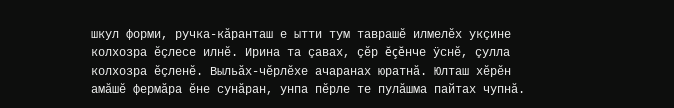шкул форми, ручка-кăранташ е ытти тум таврашĕ илмелĕх укçине колхозра ĕçлесе илнĕ. Ирина та çавах, çĕр ĕçĕнче ÿснĕ, çулла колхозра ĕçленĕ. Выльăх-чĕрлĕхе ачаранах юратнă. Юлташ хĕрĕн амăшĕ фермăра ĕне сунăран, унпа пĕрле те пулăшма пайтах чупнă.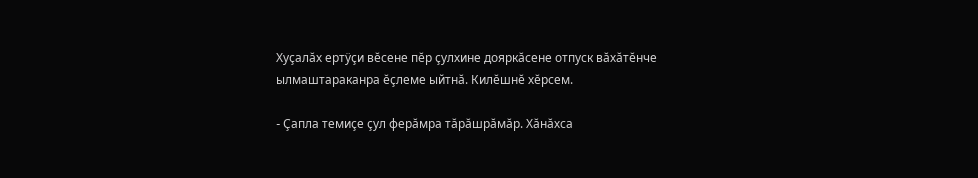Хуçалăх ертÿçи вĕсене пĕр çулхине дояркăсене отпуск вăхăтĕнче ылмаштараканра ĕçлеме ыйтнă. Килĕшнĕ хĕрсем.

- Çапла темиçе çул ферăмра тăрăшрăмăр. Хăнăхса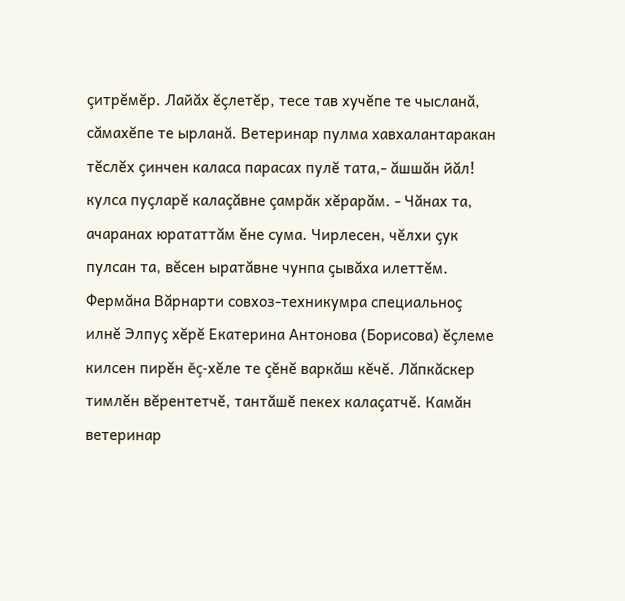çитрĕмĕр. Лайăх ĕçлетĕр, тесе тав хучĕпе те чысланă, сăмахĕпе те ырланă. Ветеринар пулма хавхалантаракан тĕслĕх çинчен каласа парасах пулĕ тата,- ăшшăн йăл! кулса пуçларĕ калаçăвне çамрăк хĕрарăм. - Чăнах та, ачаранах юрататтăм ĕне сума. Чирлесен, чĕлхи çук пулсан та, вĕсен ыратăвне чунпа çывăха илеттĕм. Фермăна Вăрнарти совхоз-техникумра специальноç илнĕ Элпуç хĕрĕ Екатерина Антонова (Борисова) ĕçлеме килсен пирĕн ĕç-хĕле те çĕнĕ варкăш кĕчĕ. Лăпкăскер тимлĕн вĕрентетчĕ, тантăшĕ пекех калаçатчĕ. Камăн ветеринар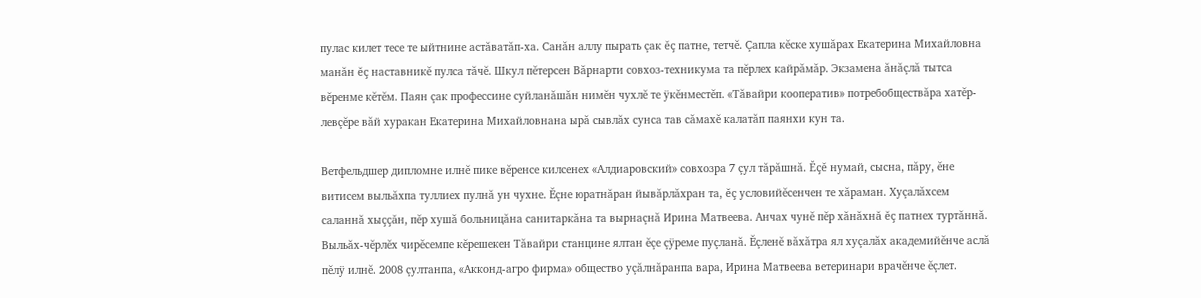пулас килет тесе те ыйтнине астăватăп-ха. Санăн аллу пырать çак ĕç патне, тетчĕ. Çапла кĕске хушăрах Екатерина Михайловна манăн ĕç наставникĕ пулса тăчĕ. Шкул пĕтерсен Вăрнарти совхоз-техникума та пĕрлех кайрăмăр. Экзамена ăнăçлă тытса вĕренме кĕтĕм. Паян çак профессине суйланăшăн нимĕн чухлĕ те ÿкĕнместĕп. «Тăвайри кооператив» потребобществăра хатĕр-левçĕре вăй хуракан Екатерина Михайловнана ырă сывлăх сунса тав сăмахĕ калатăп паянхи кун та.

Ветфельдшер дипломне илнĕ пике вĕренсе килсенех «Алдиаровский» совхозра 7 çул тăрăшнă. Ĕçĕ нумай, сысна, пăру, ĕне витисем выльăхпа туллиех пулнă ун чухне. Ĕçне юратнăран йывăрлăхран та, ĕç условийĕсенчен те хăраман. Хуçалăхсем саланнă хыççăн, пĕр хушă больницăна санитаркăна та вырнаçнă Ирина Матвеева. Анчах чунĕ пĕр хăнăхнă ĕç патнех туртăннă. Выльăх-чĕрлĕх чирĕсемпе кĕрешекен Тăвайри станцине ялтан ĕçе çÿреме пуçланă. Ĕçленĕ вăхăтра ял хуçалăх академийĕнче аслă пĕлÿ илнĕ. 2008 çултанпа, «Акконд-агро фирма» общество уçăлнăранпа вара, Ирина Матвеева ветеринари врачĕнче ĕçлет.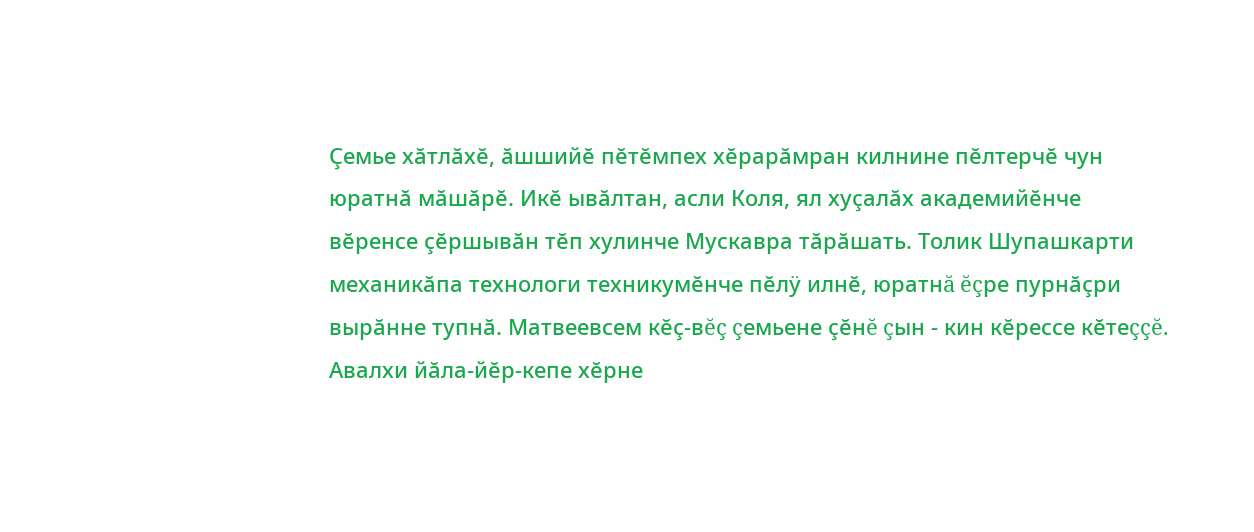Çемье хăтлăхĕ, ăшшийĕ пĕтĕмпех хĕрарăмран килнине пĕлтерчĕ чун юратнă мăшăрĕ. Икĕ ывăлтан, асли Коля, ял хуçалăх академийĕнче вĕренсе çĕршывăн тĕп хулинче Мускавра тăрăшать. Толик Шупашкарти механикăпа технологи техникумĕнче пĕлÿ илнĕ, юратнă ĕçре пурнăçри вырăнне тупнă. Матвеевсем кĕç-вĕç çемьене çĕнĕ çын - кин кĕрессе кĕтеççĕ. Авалхи йăла-йĕр-кепе хĕрне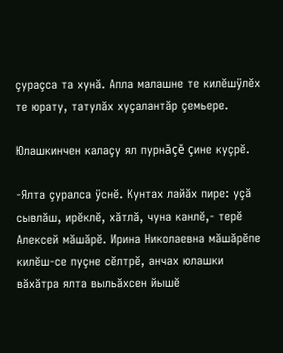çураçса та хунă. Апла малашне те килĕшÿлĕх те юрату, татулăх хуçалантăр çемьере.

Юлашкинчен калаçу ял пурнăçĕ çине куçрĕ.

-Ялта çуралса ÿснĕ. Кунтах лайăх пире: уçă сывлăш, ирĕклĕ, хăтлă, чуна канлĕ,- терĕ Алексей мăшăрĕ. Ирина Николаевна мăшăрĕпе килĕш-се пуçне сĕлтрĕ, анчах юлашки вăхăтра ялта выльăхсен йышĕ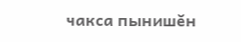чакса пынишĕн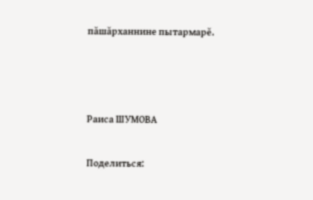пăшăрханнине пытармарĕ.



Раиса ШУМОВА

Поделиться: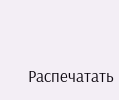Распечатать